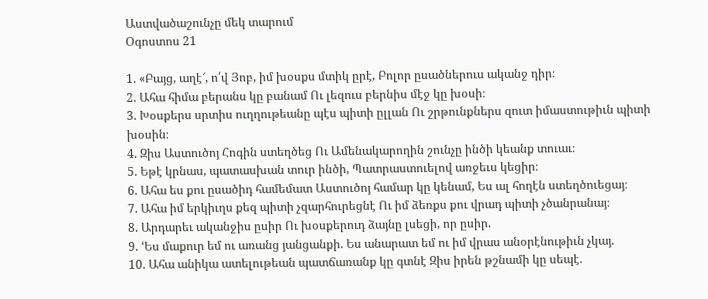Աստվածաշունչը մեկ տարում
Օգոստոս 21

1. «Բայց, աղէ՜, ո՛վ Յոբ, իմ խօսքս մտիկ ըրէ, Բոլոր ըսածներուս ականջ դիր։
2. Ահա հիմա բերանս կը բանամ Ու լեզուս բերնիս մէջ կը խօսի։
3. Խօսքերս սրտիս ուղղութեանը պէս պիտի ըլլան Ու շրթունքներս զուտ իմաստութիւն պիտի խօսին։
4. Զիս Աստուծոյ Հոգին ստեղծեց Ու Ամենակարողին շունչը ինծի կեանք տուաւ։
5. Եթէ կրնաս, պատասխան տուր ինծի, Պատրաստուելով առջեւս կեցիր։
6. Ահա ես քու ըսածիդ համեմատ Աստուծոյ համար կը կենամ, Ես ալ հողէն ստեղծուեցայ։
7. Ահա իմ երկիւղս քեզ պիտի չզարհուրեցնէ Ու իմ ձեռքս քու վրադ պիտի չծանրանայ։
8. Արդարեւ ականջիս ըսիր Ու խօսքերուդ ձայնը լսեցի, որ ըսիր.
9. ‘Ես մաքուր եմ ու առանց յանցանքի. Ես անարատ եմ ու իմ վրաս անօրէնութիւն չկայ.
10. Ահա անիկա ատելութեան պատճառանք կը գտնէ Զիս իրեն թշնամի կը սեպէ.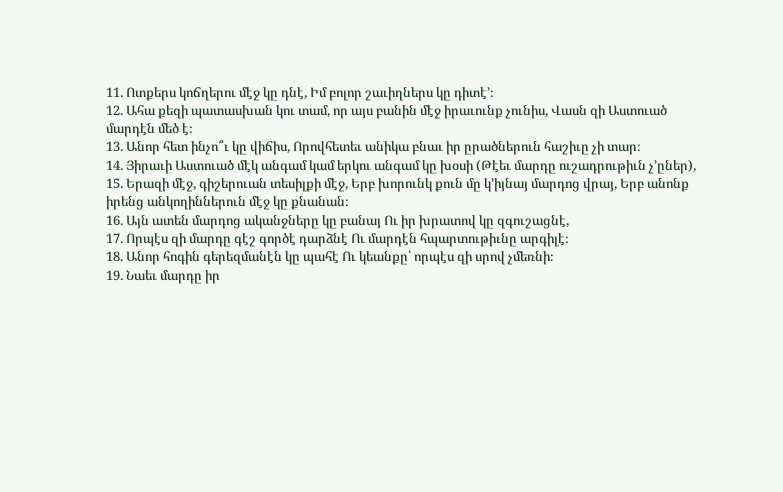11. Ոտքերս կոճղերու մէջ կը դնէ, Իմ բոլոր շաւիղներս կը դիտէ’։
12. Ահա քեզի պատասխան կու տամ, որ այս բանին մէջ իրաւունք չունիս, Վասն զի Աստուած մարդէն մեծ է։
13. Անոր հետ ինչո՞ւ կը վիճիս, Որովհետեւ անիկա բնաւ իր ըրածներուն հաշիւը չի տար։
14. Յիրաւի Աստուած մէկ անգամ կամ երկու անգամ կը խօսի (Թէեւ մարդը ուշադրութիւն չ’ըներ),
15. Երազի մէջ, գիշերուան տեսիլքի մէջ, Երբ խորունկ քուն մը կ’իյնայ մարդոց վրայ, Երբ անոնք իրենց անկողիններուն մէջ կը քնանան։
16. Այն ատեն մարդոց ականջները կը բանայ Ու իր խրատով կը զգուշացնէ,
17. Որպէս զի մարդը գէշ գործէ դարձնէ Ու մարդէն հպարտութիւնը արգիլէ։
18. Անոր հոգին գերեզմանէն կը պահէ Ու կեանքը՝ որպէս զի սրով չմեռնի։
19. Նաեւ մարդը իր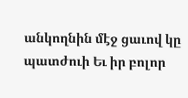անկողնին մէջ ցաւով կը պատժուի Եւ իր բոլոր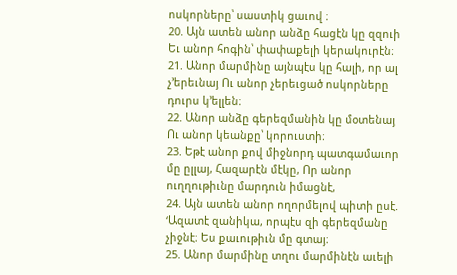ոսկորները՝ սաստիկ ցաւով ։
20. Այն ատեն անոր անձը հացէն կը զզուի Եւ անոր հոգին՝ փափաքելի կերակուրէն։
21. Անոր մարմինը այնպէս կը հալի, որ ալ չ’երեւնայ Ու անոր չերեւցած ոսկորները դուրս կ’ելլեն։
22. Անոր անձը գերեզմանին կը մօտենայ Ու անոր կեանքը՝ կորուստի։
23. Եթէ անոր քով միջնորդ պատգամաւոր մը ըլլայ, Հազարէն մէկը, Որ անոր ուղղութիւնը մարդուն իմացնէ,
24. Այն ատեն անոր ողորմելով պիտի ըսէ. ‘Ազատէ զանիկա, որպէս զի գերեզմանը չիջնէ։ Ես քաւութիւն մը գտայ։
25. Անոր մարմինը տղու մարմինէն աւելի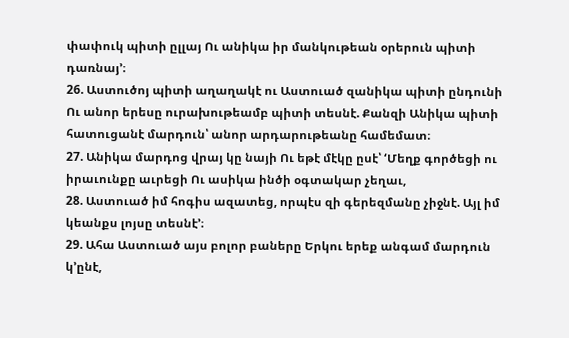փափուկ պիտի ըլլայ Ու անիկա իր մանկութեան օրերուն պիտի դառնայ’։
26. Աստուծոյ պիտի աղաղակէ ու Աստուած զանիկա պիտի ընդունի Ու անոր երեսը ուրախութեամբ պիտի տեսնէ. Քանզի Անիկա պիտի հատուցանէ մարդուն՝ անոր արդարութեանը համեմատ։
27. Անիկա մարդոց վրայ կը նայի Ու եթէ մէկը ըսէ՝ ‘Մեղք գործեցի ու իրաւունքը աւրեցի Ու ասիկա ինծի օգտակար չեղաւ,
28. Աստուած իմ հոգիս ազատեց, որպէս զի գերեզմանը չիջնէ. Այլ իմ կեանքս լոյսը տեսնէ’։
29. Ահա Աստուած այս բոլոր բաները Երկու երեք անգամ մարդուն կ’ընէ,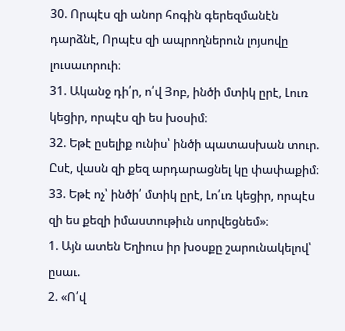30. Որպէս զի անոր հոգին գերեզմանէն դարձնէ, Որպէս զի ապրողներուն լոյսովը լուսաւորուի։
31. Ականջ դի՛ր, ո՛վ Յոբ, ինծի մտիկ ըրէ, Լուռ կեցիր, որպէս զի ես խօսիմ։
32. Եթէ ըսելիք ունիս՝ ինծի պատասխան տուր. Ըսէ, վասն զի քեզ արդարացնել կը փափաքիմ։
33. Եթէ ոչ՝ ինծի՛ մտիկ ըրէ, Լո՛ւռ կեցիր, որպէս զի ես քեզի իմաստութիւն սորվեցնեմ»։
1. Այն ատեն Եղիուս իր խօսքը շարունակելով՝ ըսաւ.
2. «Ո՛վ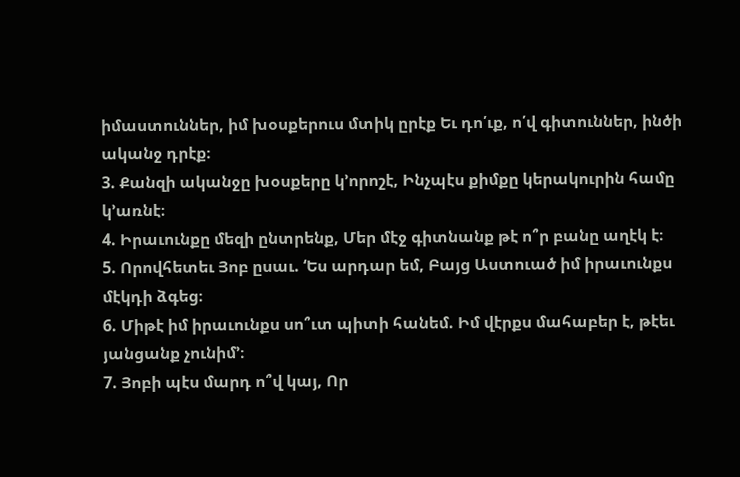իմաստուններ, իմ խօսքերուս մտիկ ըրէք Եւ դո՛ւք, ո՛վ գիտուններ, ինծի ականջ դրէք։
3. Քանզի ականջը խօսքերը կ’որոշէ, Ինչպէս քիմքը կերակուրին համը կ’առնէ։
4. Իրաւունքը մեզի ընտրենք, Մեր մէջ գիտնանք թէ ո՞ր բանը աղէկ է։
5. Որովհետեւ Յոբ ըսաւ. ‘Ես արդար եմ, Բայց Աստուած իմ իրաւունքս մէկդի ձգեց։
6. Միթէ իմ իրաւունքս սո՞ւտ պիտի հանեմ. Իմ վէրքս մահաբեր է, թէեւ յանցանք չունիմ’։
7. Յոբի պէս մարդ ո՞վ կայ, Որ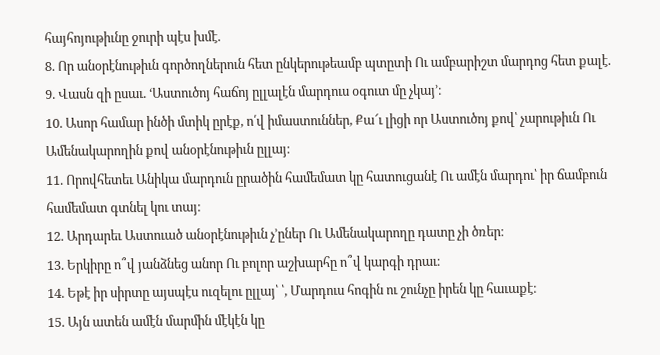հայհոյութիւնը ջուրի պէս խմէ.
8. Որ անօրէնութիւն գործողներուն հետ ընկերութեամբ պտըտի Ու ամբարիշտ մարդոց հետ քալէ.
9. Վասն զի ըսաւ. ‘Աստուծոյ հաճոյ ըլլալէն մարդուս օգուտ մը չկայ’։
10. Ասոր համար ինծի մտիկ ըրէք, ո՛վ իմաստուններ, Քա՜ւ լիցի որ Աստուծոյ քով՝ չարութիւն Ու Ամենակարողին քով անօրէնութիւն ըլլայ։
11. Որովհետեւ Անիկա մարդուն ըրածին համեմատ կը հատուցանէ Ու ամէն մարդու՝ իր ճամբուն համեմատ գտնել կու տայ։
12. Արդարեւ Աստուած անօրէնութիւն չ’ըներ Ու Ամենակարողը դատը չի ծռեր։
13. Երկիրը ո՞վ յանձնեց անոր Ու բոլոր աշխարհը ո՞վ կարգի դրաւ։
14. Եթէ իր սիրտը այսպէս ուզելու ըլլայ՝ ՝, Մարդուս հոգին ու շունչը իրեն կը հաւաքէ։
15. Այն ատեն ամէն մարմին մէկէն կը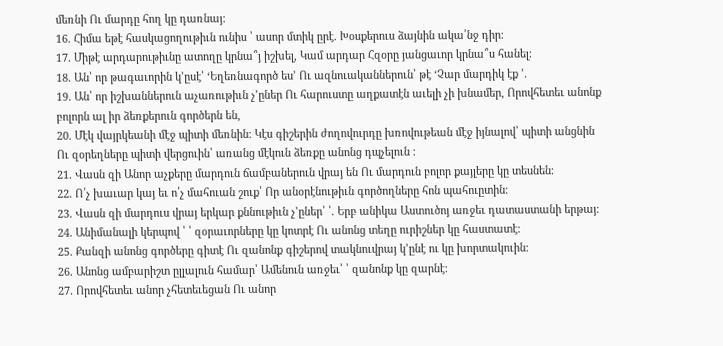մեռնի Ու մարդը հող կը դառնայ։
16. Հիմա եթէ հասկացողութիւն ունիս ՝ ասոր մտիկ ըրէ. Խօսքերուս ձայնին ակա՛նջ դիր։
17. Միթէ արդարութիւնը ատողը կրնա՞յ իշխել, Կամ արդար Հզօրը յանցաւոր կրնա՞ս հանել։
18. Ան՝ որ թագաւորին կ’ըսէ՝ ‘Եղեռնագործ ես’ Ու ազնուականներուն՝ թէ ‘Չար մարդիկ էք ’.
19. Ան՝ որ իշխաններուն աչառութիւն չ’ըներ Ու հարուստը աղքատէն աւելի չի խնամեր, Որովհետեւ անոնք բոլորն ալ իր ձեռքերուն գործերն են,
20. Մէկ վայրկեանի մէջ պիտի մեռնին։ Կէս գիշերին ժողովուրդը խռովութեան մէջ իյնալով՝ պիտի անցնին Ու զօրեղները պիտի վերցուին՝ առանց մէկուն ձեռքը անոնց դպչելուն ։
21. Վասն զի Անոր աչքերը մարդուն ճամբաներուն վրայ են Ու մարդուն բոլոր քայլերը կը տեսնեն։
22. Ո՛չ խաւար կայ եւ ո՛չ մահուան շուք՝ Որ անօրէնութիւն գործողները հոն պահուըտին։
23. Վասն զի մարդուս վրայ երկար քննութիւն չ’ըներ՝ ՝. Երբ անիկա Աստուծոյ առջեւ դատաստանի երթայ։
24. Անիմանալի կերպով ՝ ՝ զօրաւորները կը կոտրէ Ու անոնց տեղը ուրիշներ կը հաստատէ։
25. Քանզի անոնց գործերը գիտէ Ու զանոնք գիշերով տակնուվրայ կ’ընէ ու կը խորտակուին։
26. Անոնց ամբարիշտ ըլլալուն համար՝ Ամենուն առջեւ՝ ՝ զանոնք կը զարնէ։
27. Որովհետեւ անոր չհետեւեցան Ու անոր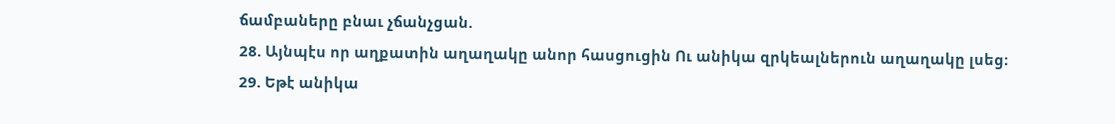ճամբաները բնաւ չճանչցան.
28. Այնպէս որ աղքատին աղաղակը անոր հասցուցին Ու անիկա զրկեալներուն աղաղակը լսեց։
29. Եթէ անիկա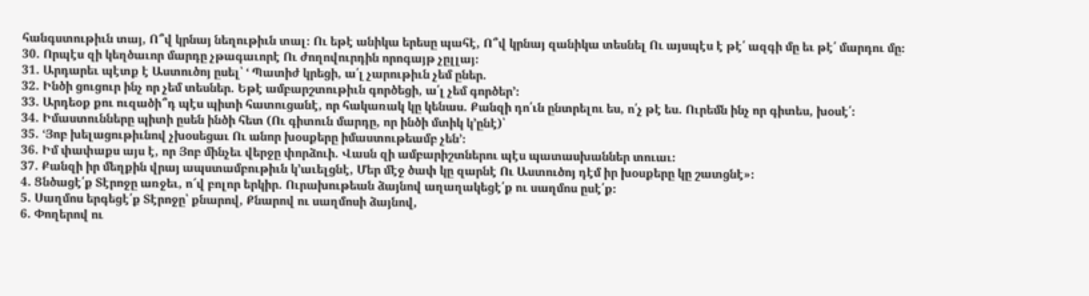հանգստութիւն տայ, Ո՞վ կրնայ նեղութիւն տալ։ Ու եթէ անիկա երեսը պահէ, Ո՞վ կրնայ զանիկա տեսնել Ու այսպէս է թէ՛ ազգի մը եւ թէ՛ մարդու մը։
30. Որպէս զի կեղծաւոր մարդը չթագաւորէ Ու ժողովուրդին որոգայթ չըլլայ։
31. Արդարեւ պէտք է Աստուծոյ ըսել՝ ‘ Պատիժ կրեցի, ա՛լ չարութիւն չեմ ըներ.
32. Ինծի ցուցուր ինչ որ չեմ տեսներ. Եթէ ամբարշտութիւն գործեցի, ա՛լ չեմ գործեր’։
33. Արդեօք քու ուզածի՞դ պէս պիտի հատուցանէ, որ հակառակ կը կենաս. Քանզի դո՛ւն ընտրելու ես, ո՛չ թէ ես. Ուրեմն ինչ որ գիտես, խօսէ՛։
34. Իմաստունները պիտի ըսեն ինծի հետ (Ու գիտուն մարդը, որ ինծի մտիկ կ’ընէ)՝
35. ‘Յոբ խելացութիւնով չխօսեցաւ Ու անոր խօսքերը իմաստութեամբ չեն’։
36. Իմ փափաքս այս է, որ Յոբ մինչեւ վերջը փորձուի. Վասն զի ամբարիշտներու պէս պատասխաններ տուաւ։
37. Քանզի իր մեղքին վրայ ապստամբութիւն կ’աւելցնէ, Մեր մէջ ծափ կը զարնէ Ու Աստուծոյ դէմ իր խօսքերը կը շատցնէ»։
4. Ցնծացէ՛ք Տէրոջը առջեւ, ո՜վ բոլոր երկիր. Ուրախութեան ձայնով աղաղակեցէ՛ք ու սաղմոս ըսէ՛ք։
5. Սաղմոս երգեցէ՛ք Տէրոջը՝ քնարով, Քնարով ու սաղմոսի ձայնով,
6. Փողերով ու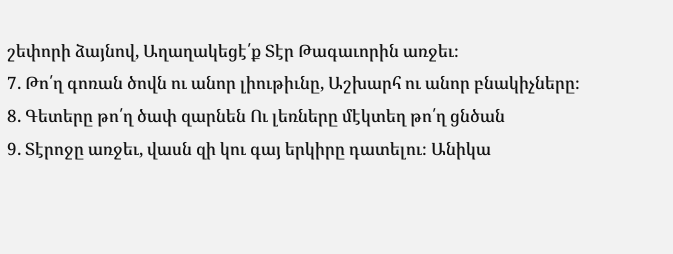շեփորի ձայնով, Աղաղակեցէ՛ք Տէր Թագաւորին առջեւ։
7. Թո՛ղ գոռան ծովն ու անոր լիութիւնը, Աշխարհ ու անոր բնակիչները։
8. Գետերը թո՛ղ ծափ զարնեն Ու լեռները մէկտեղ թո՛ղ ցնծան
9. Տէրոջը առջեւ, վասն զի կու գայ երկիրը դատելու։ Անիկա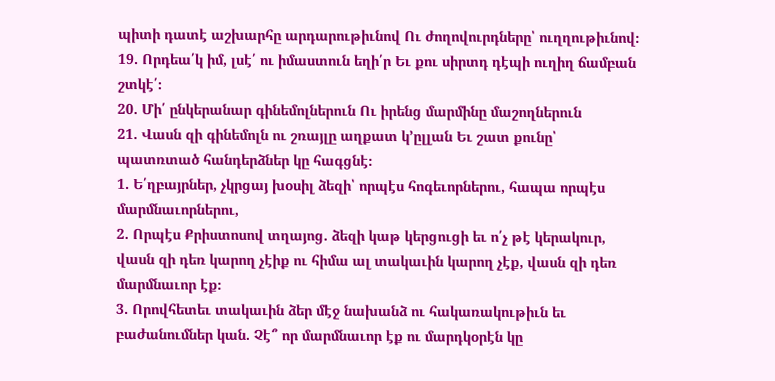պիտի դատէ աշխարհը արդարութիւնով Ու ժողովուրդները՝ ուղղութիւնով։
19. Որդեա՛կ իմ, լսէ՛ ու իմաստուն եղի՛ր Եւ քու սիրտդ դէպի ուղիղ ճամբան շտկէ՛։
20. Մի՛ ընկերանար գինեմոլներուն Ու իրենց մարմինը մաշողներուն
21. Վասն զի գինեմոլն ու շռայլը աղքատ կ’ըլլան Եւ շատ քունը՝ պատռտած հանդերձներ կը հագցնէ։
1. Ե՛ղբայրներ, չկրցայ խօսիլ ձեզի՝ որպէս հոգեւորներու, հապա որպէս մարմնաւորներու,
2. Որպէս Քրիստոսով տղայոց. ձեզի կաթ կերցուցի եւ ո՛չ թէ կերակուր, վասն զի դեռ կարող չէիք ու հիմա ալ տակաւին կարող չէք, վասն զի դեռ մարմնաւոր էք։
3. Որովհետեւ տակաւին ձեր մէջ նախանձ ու հակառակութիւն եւ բաժանումներ կան. Չէ՞ որ մարմնաւոր էք ու մարդկօրէն կը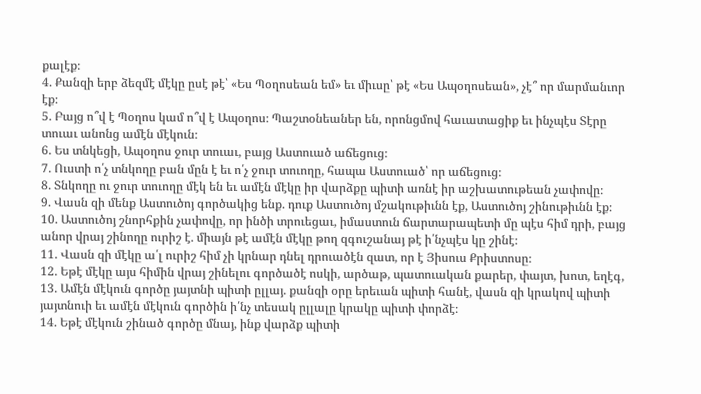քալէք։
4. Քանզի երբ ձեզմէ մէկը ըսէ թէ՝ «Ես Պօղոսեան եմ» եւ միւսը՝ թէ «Ես Ապօղոսեան», չէ՞ որ մարմանւոր էք։
5. Բայց ո՞վ է Պօղոս կամ ո՞վ է Ապօղոս։ Պաշտօնեաներ են, որոնցմով հաւատացիք եւ ինչպէս Տէրը տուաւ անոնց ամէն մէկուն։
6. Ես տնկեցի, Ապօղոս ջուր տուաւ, բայց Աստուած աճեցուց։
7. Ուստի ո՛չ տնկողը բան մըն է եւ ո՛չ ջուր տուողը, հապա Աստուած՝ որ աճեցուց։
8. Տնկողը ու ջուր տուողը մէկ են եւ ամէն մէկը իր վարձքը պիտի առնէ իր աշխատութեան չափովը։
9. Վասն զի մենք Աստուծոյ գործակից ենք. դուք Աստուծոյ մշակութիւնն էք, Աստուծոյ շինութիւնն էք։
10. Աստուծոյ շնորհքին չափովը, որ ինծի տրուեցաւ, իմաստուն ճարտարապետի մը պէս հիմ դրի, բայց անոր վրայ շինողը ուրիշ է. միայն թէ ամէն մէկը թող զգուշանայ թէ ի՛նչպէս կը շինէ։
11. Վասն զի մէկը ա՛լ ուրիշ հիմ չի կրնար դնել դրուածէն զատ, որ է Յիսուս Քրիստոսը։
12. Եթէ մէկը այս հիմին վրայ շինելու գործածէ ոսկի, արծաթ, պատուական քարեր, փայտ, խոտ, եղէգ,
13. Ամէն մէկուն գործը յայտնի պիտի ըլլայ. քանզի օրը երեւան պիտի հանէ, վասն զի կրակով պիտի յայտնուի եւ ամէն մէկուն գործին ի՛նչ տեսակ ըլլալը կրակը պիտի փորձէ։
14. Եթէ մէկուն շինած գործը մնայ, ինք վարձք պիտի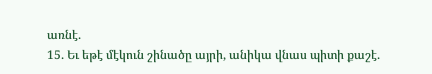առնէ.
15. Եւ եթէ մէկուն շինածը այրի, անիկա վնաս պիտի քաշէ.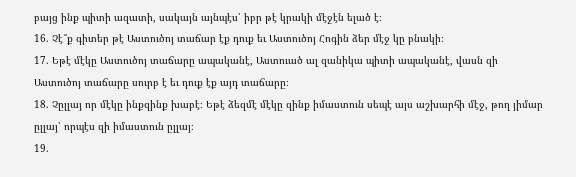բայց ինք պիտի ազատի, սակայն այնպէս՝ իբր թէ կրակի մէջէն ելած է։
16. Չէ՞ք գիտեր թէ Աստուծոյ տաճար էք դուք եւ Աստուծոյ Հոգին ձեր մէջ կը բնակի։
17. Եթէ մէկը Աստուծոյ տաճարը ապականէ, Աստուած ալ զանիկա պիտի ապականէ, վասն զի Աստուծոյ տաճարը սուրբ է եւ դուք էք այդ տաճարը։
18. Չըլլայ որ մէկը ինքզինք խաբէ։ Եթէ ձեզմէ մէկը զինք իմաստուն սեպէ այս աշխարհի մէջ, թող յիմար ըլլայ՝ որպէս զի իմաստուն ըլլայ։
19.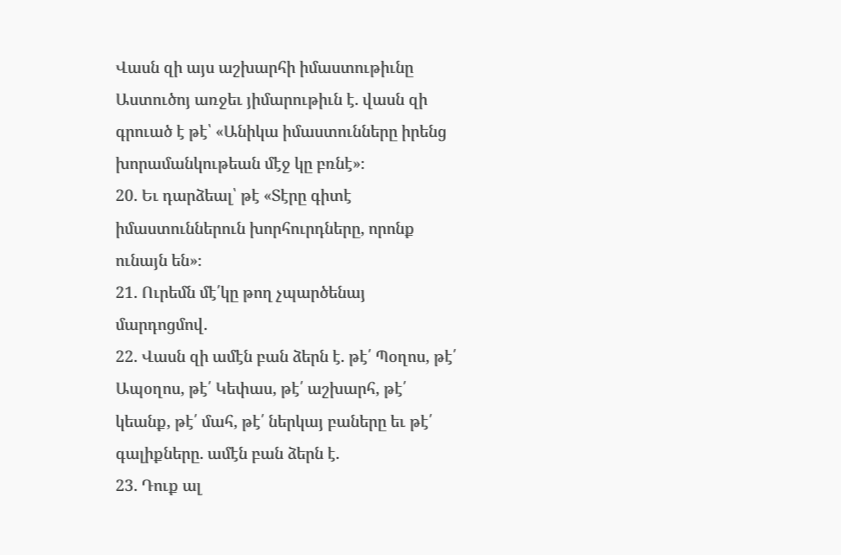Վասն զի այս աշխարհի իմաստութիւնը Աստուծոյ առջեւ յիմարութիւն է. վասն զի գրուած է թէ՝ «Անիկա իմաստունները իրենց խորամանկութեան մէջ կը բռնէ»։
20. Եւ դարձեալ՝ թէ «Տէրը գիտէ իմաստուններուն խորհուրդները, որոնք ունայն են»։
21. Ուրեմն մէ՛կը թող չպարծենայ մարդոցմով.
22. Վասն զի ամէն բան ձերն է. թէ՛ Պօղոս, թէ՛ Ապօղոս, թէ՛ Կեփաս, թէ՛ աշխարհ, թէ՛ կեանք, թէ՛ մահ, թէ՛ ներկայ բաները եւ թէ՛ գալիքները. ամէն բան ձերն է.
23. Դուք ալ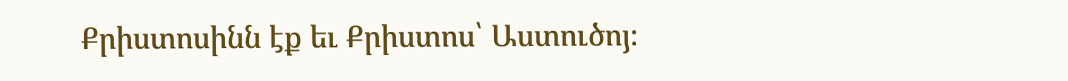Քրիստոսինն էք եւ Քրիստոս՝ Աստուծոյ։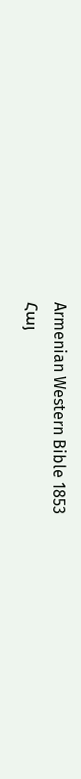Armenian Western Bible 1853
Հայ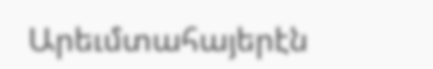Արեւմտահայերէն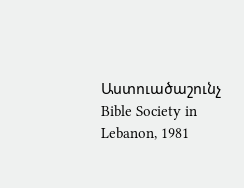Աստուածաշունչ Bible Society in Lebanon, 1981